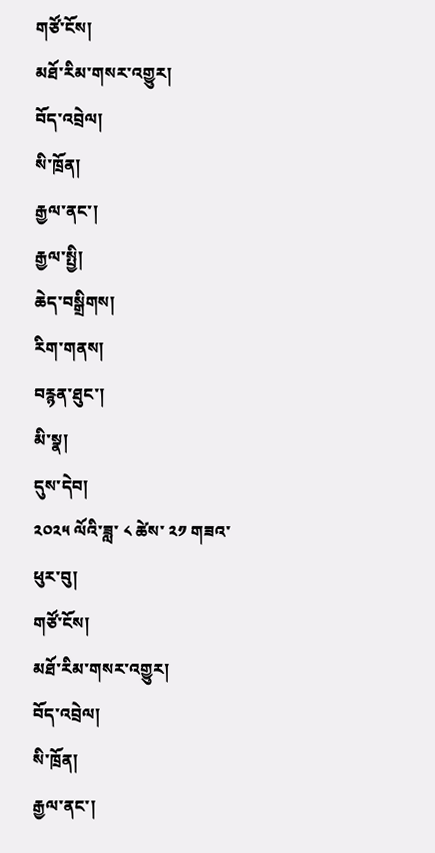གཙོ་ངོས།
མཐོ་རིམ་གསར་འགྱུར།
བོད་འབྲེལ།
སི་ཁྲོན།
རྒྱལ་ནང་།
རྒྱལ་སྤྱི།
ཆེད་བསྒྲིགས།
རིག་གནས།
བརྙན་ཐུང་།
མི་སྣ།
དུས་དེབ།
༢༠༢༥ ལོའི་ཟླ་ ༨ ཚེས་ ༢༡ གཟའ་ཕུར་བུ།
གཙོ་ངོས།
མཐོ་རིམ་གསར་འགྱུར།
བོད་འབྲེལ།
སི་ཁྲོན།
རྒྱལ་ནང་།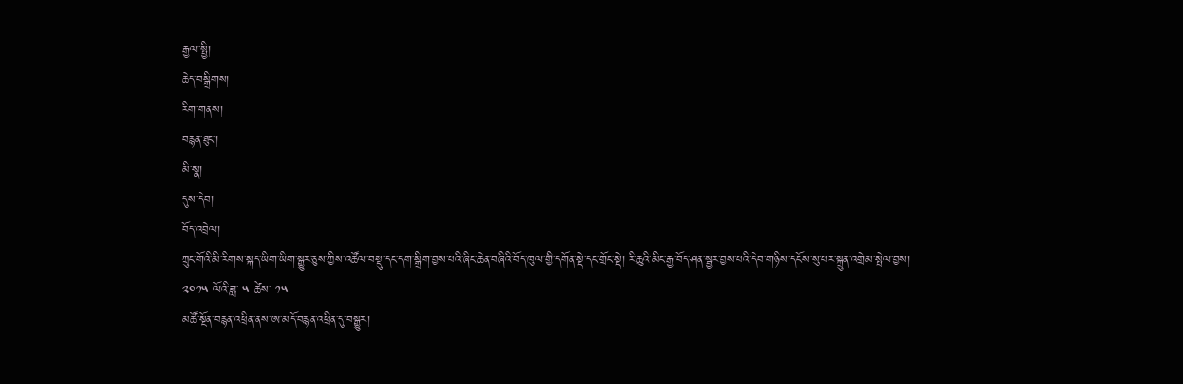རྒྱལ་སྤྱི།
ཆེད་བསྒྲིགས།
རིག་གནས།
བརྙན་ཐུང་།
མི་སྣ།
དུས་དེབ།
བོད་འབྲེལ།
ཀྲུང་གོའི་མི་རིགས་སྐད་ཡིག་ཡིག་སྒྱུར་ཅུས་ཀྱིས་འཚོལ་བསྡུ་དང་དག་སྒྲིག་བྱས་པའི་ཞིང་ཆེན་བཞིའི་བོད་ཁུལ་གྱི་དགོན་སྡེ་དང་གྲོང་སྡེ། རི་ཆུའི་མིང་རྒྱ་བོད་ཤན་སྦྱར་བྱས་པའི་དེབ་གཉིས་དངོས་སུ་པར་སྐྲུན་འགྲེམ་སྤེལ་བྱས།
༢༠༡༥ ལོའི་ཟླ་ ༥ ཚེས་ ༡༥
མཚོ་སྔོན་བརྙན་འཕྲིན་ནས་ཨ་མདོ་བརྙན་འཕྲིན་དུ་བསྒྱུར།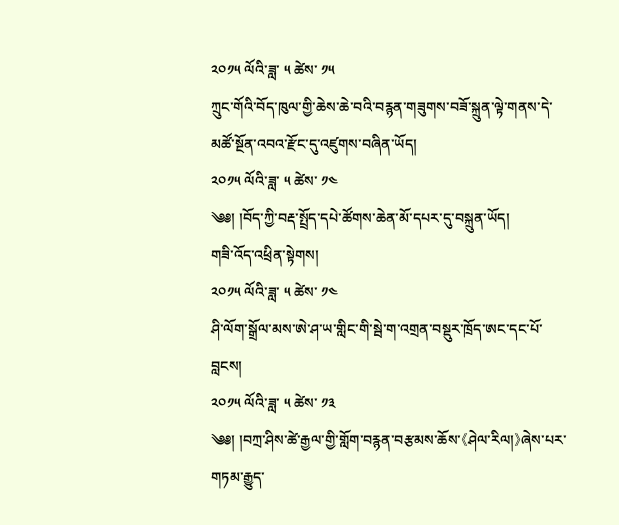༢༠༡༥ ལོའི་ཟླ་ ༥ ཚེས་ ༡༥
ཀྲུང་གོའི་བོད་ཁུལ་གྱི་ཆེས་ཆེ་བའི་བརྙན་གཟུགས་བཟོ་སྐྲུན་ལྟེ་གནས་དེ་མཚོ་སྔོན་འབའ་རྫོང་དུ་འཛུགས་བཞིན་ཡོད།
༢༠༡༥ ལོའི་ཟླ་ ༥ ཚེས་ ༡༤
༄༅། །བོད་ཀྱི་བརྡ་སྤྲོད་དཔེ་ཚོགས་ཆེན་མོ་དཔར་དུ་བསྐྲུན་ཡོད།
གཟི་འོད་འཕྲིན་སྟེགས།
༢༠༡༥ ལོའི་ཟླ་ ༥ ཚེས་ ༡༤
ཤི་ལོག་སྒྲོལ་མས་ཨེ་ཤ་ཡ་གླིང་གི་སྦེ་ག་འགྲན་བསྡུར་ཁྲོད་ཨང་དང་པོ་བླངས།
༢༠༡༥ ལོའི་ཟླ་ ༥ ཚེས་ ༡༣
༄༅། །བཀྲ་ཤིས་ཚེ་རྒྱལ་གྱི་གློག་བརྙན་བརྩམས་ཆོས་《ཤེལ་རིལ།》ཞེས་པར་གཏམ་རྒྱུད་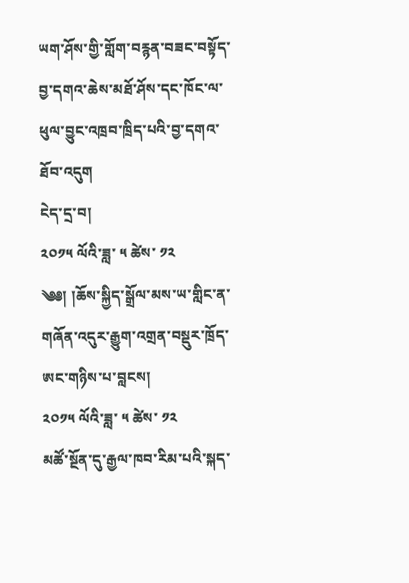ཡག་ཤོས་གྱི་གློག་བརྙན་བཟང་བསྟོད་བྱ་དགའ་ཆེས་མཐོ་ཤོས་དང་ཁོང་ལ་ཕུལ་བྱུང་འཁྲབ་ཁྲིད་པའི་བྱ་དགའ་ཐོབ་འདུག
ངེད་དྲ་བ།
༢༠༡༥ ལོའི་ཟླ་ ༥ ཚེས་ ༡༢
༄༅། །ཆོས་སྐྱིད་སྒྲོལ་མས་ཡ་གླིང་ན་གཞོན་འདུར་རྒྱུག་འགྲན་བསྡུར་ཁྲོད་ཨང་གཉིས་པ་བླངས།
༢༠༡༥ ལོའི་ཟླ་ ༥ ཚེས་ ༡༢
མཚོ་སྔོན་དུ་རྒྱལ་ཁབ་རིམ་པའི་སྐད་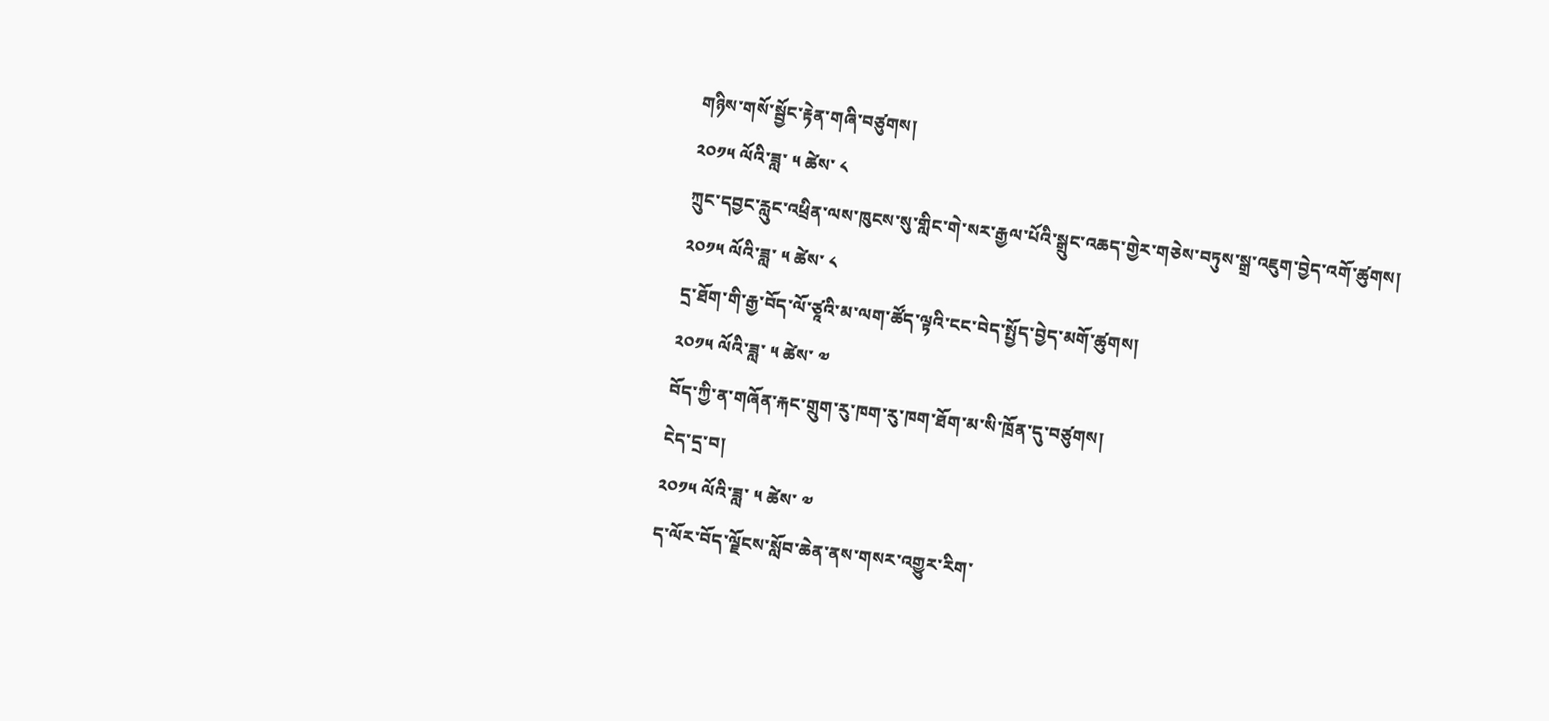གཉིས་གསོ་སྦྱོང་རྟེན་གཞི་བཙུགས།
༢༠༡༥ ལོའི་ཟླ་ ༥ ཚེས་ ༨
ཀྲུང་དབྱང་རླུང་འཕྲིན་ལས་ཁུངས་སུ་གླིང་གེ་སར་རྒྱལ་པོའི་སྒྲུང་འཆད་གྱེར་གཅེས་བཏུས་སྒྲ་འཇུག་བྱེད་འགོ་ཚུགས།
༢༠༡༥ ལོའི་ཟླ་ ༥ ཚེས་ ༨
དྲ་ཐོག་གི་རྒྱ་བོད་ལོ་ཙཱའི་མ་ལག་ཚོད་ལྟའི་ངང་བེད་སྤྱོད་བྱེད་མགོ་ཚུགས།
༢༠༡༥ ལོའི་ཟླ་ ༥ ཚེས་ ༧
བོད་ཀྱི་ན་གཞོན་རྐང་གྲུག་རུ་ཁག་རུ་ཁག་ཐོག་མ་སི་ཁྲོན་དུ་བཙུགས།
ངེད་དྲ་བ།
༢༠༡༥ ལོའི་ཟླ་ ༥ ཚེས་ ༧
ད་ལོར་བོད་ལྗོངས་སློབ་ཆེན་ནས་གསར་འགྱུར་རིག་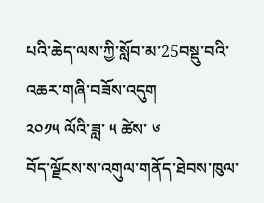པའི་ཆེད་ལས་ཀྱི་སློབ་མ་25བསྡུ་བའི་འཆར་གཞི་བཟོས་འདུག
༢༠༡༥ ལོའི་ཟླ་ ༥ ཚེས་ ༦
བོད་ལྗོངས་ས་འགུལ་གནོད་ཐེབས་ཁུལ་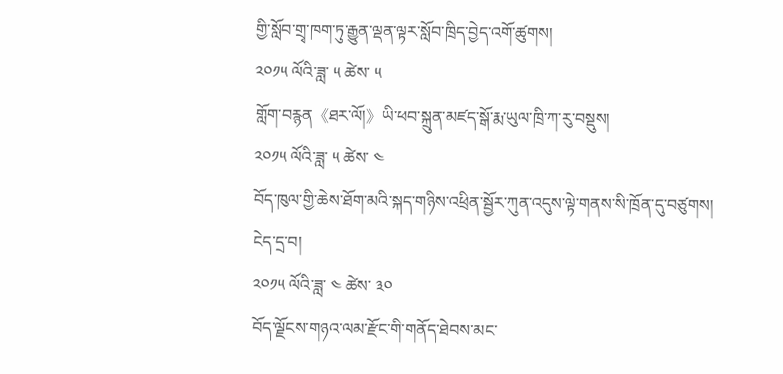གྱི་སློབ་གྲྭ་ཁག་ཏུ་རྒྱུན་ལྡན་ལྟར་སློབ་ཁྲིད་བྱེད་འགོ་ཚུགས།
༢༠༡༥ ལོའི་ཟླ་ ༥ ཚེས་ ༥
གློག་བརྙན《ཐར་ལོ།》ཡི་ཕབ་སྐྲུན་མཛད་སྒོ་རྨ་ཡུལ་ཁྲི་ཀ་རུ་བསྡུས།
༢༠༡༥ ལོའི་ཟླ་ ༥ ཚེས་ ༤
བོད་ཁུལ་གྱི་ཆེས་ཐོག་མའི་སྐད་གཉིས་འཕྲིན་སྦྱོར་ཀུན་འདུས་ལྟེ་གནས་སི་ཁྲོན་དུ་བཙུགས།
ངེད་དྲ་བ།
༢༠༡༥ ལོའི་ཟླ་ ༤ ཚེས་ ༣༠
བོད་ལྗོངས་གཉའ་ལམ་རྫོང་གི་གནོད་ཐེབས་མང་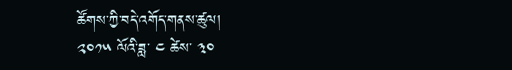ཚོགས་ཀྱི་བདེ་འགོད་གནས་ཚུལ།
༢༠༡༥ ལོའི་ཟླ་ ༤ ཚེས་ ༣༠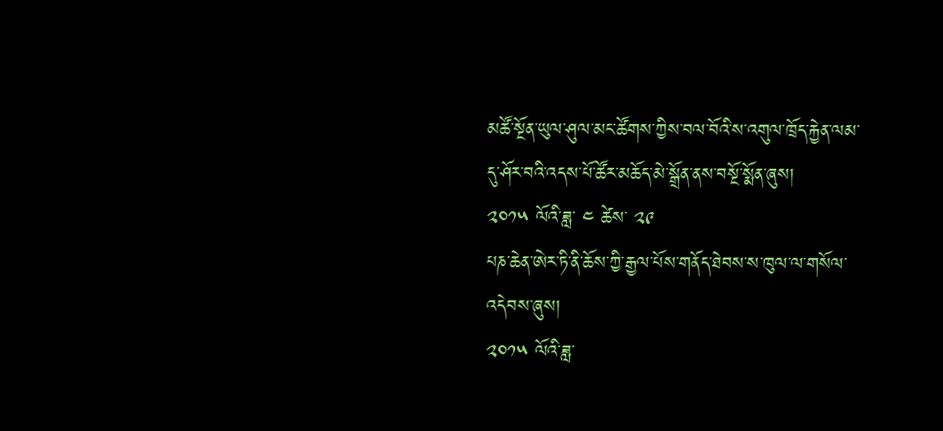མཚོ་སྔོན་ཡུལ་ཤུལ་མང་ཚོགས་ཀྱིས་བལ་བོའི་ས་འགུལ་ཁྲོད་རྐྱེན་ལམ་དུ་ཤོར་བའི་འདས་པོ་ཚོར་མཆོད་མེ་སྒྲོན་ནས་བསྔོ་སྨོན་ཞུས།
༢༠༡༥ ལོའི་ཟླ་ ༤ ཚེས་ ༢༩
པཎ་ཆེན་ཨེར་ཏི་ནི་ཆོས་ཀྱི་རྒྱལ་པོས་གནོད་ཐེབས་ས་ཁུལ་ལ་གསོལ་འདེབས་ཞུས།
༢༠༡༥ ལོའི་ཟླ་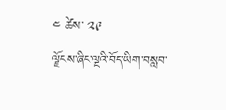༤ ཚེས་ ༢༩
ལྗོངས་ཞིང་ལྔའི་བོད་ཡིག་བསླབ་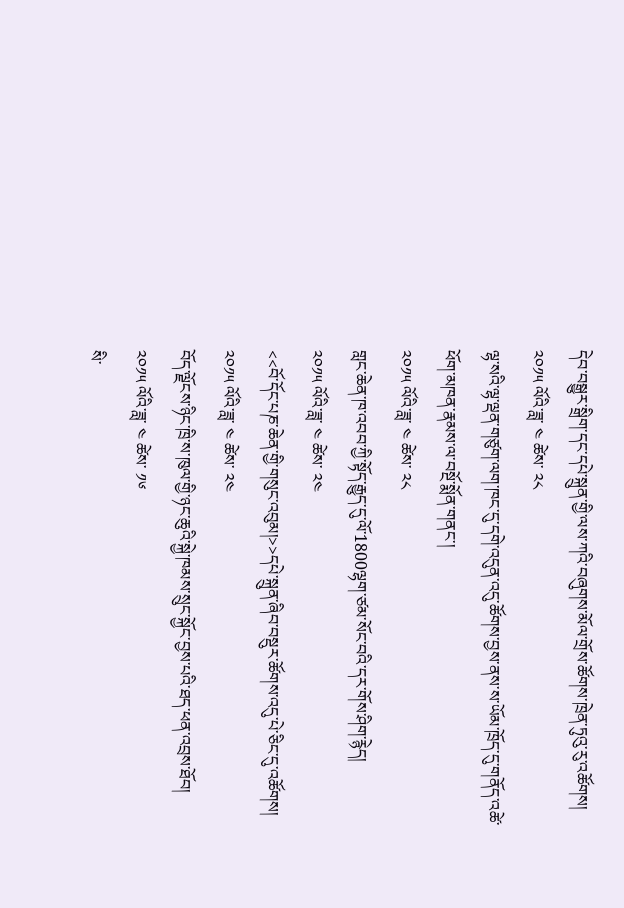དེབ་བསྒྱུར་སྒྲིག་དང་དཔེ་སྐྲུན་གྱི་ལས་ཀའི་བཞུགས་མོལ་གྲོས་ཚོགས་ཁྲེན་ཏུའུ་རུ་འཚོགས།
༢༠༡༥ ལོའི་ཟླ་ ༤ ཚེས་ ༢༨
ལྷ་སའི་ལྷ་ལྡན་གཙུག་ལག་ཁང་དུ་དགེ་འདུན་འདུ་ཚོགས་བྱས་ནས་ས་ཡོམ་ཁྲོད་དུ་གནོད་འཚེ་ཕོག་མཁན་རྣམས་ལ་བསྔོ་སྨོན་གནང་།
༢༠༡༥ ལོའི་ཟླ་ ༤ ཚེས་ ༢༨
གླང་ཆེན་ཁ་འབབ་ཀྱི་སྟོད་རྒྱུད་དུ་ལོ་1800ལྷག་ཙམ་སོང་བའི་དར་གོས་ཤིག་རྙེད།
༢༠༡༥ ལོའི་ཟླ་ ༤ ཚེས་ ༢༤
<<བོ་དོང་པཎ་ཆེན་གྱི་གསུང་འབུམ།>>དཔེ་སྐྲུན་ཞིབ་བསྡུར་ཚོགས་འདུ་པེ་ཅིང་དུ་འཚོགས།
༢༠༡༥ ལོའི་ཟླ་ ༤ ཚེས་ ༢༤
བོད་ལྗོངས་ཉིང་ཁྲི་ས་ཁུལ་གྱི་ཉང་ཆུའི་སྐྱེ་ཁམས་སྲུང་སྐྱོང་བྱས་པའི་ཐད་ཕན་འབྲས་ཐོབ།
༢༠༡༥ ལོའི་ཟླ་ ༤ ཚེས་ ༡༦
སི་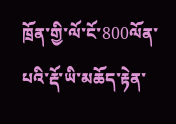ཁྲོན་གྱི་ལོ་ངོ་800ལོན་པའི་རྡོ་ཡི་མཆོད་རྟེན་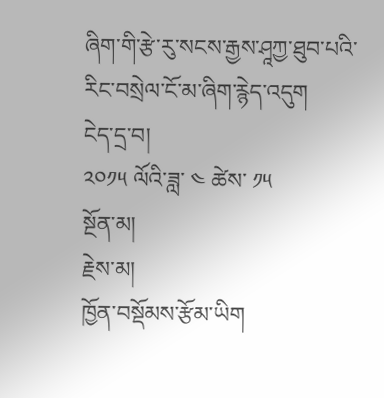ཞིག་གི་རྩེ་རུ་སངས་རྒྱས་ཤཱཀྱ་ཐུབ་པའི་རིང་བསྲེལ་ངོ་མ་ཞིག་རྙེད་འདུག
ངེད་དྲ་བ།
༢༠༡༥ ལོའི་ཟླ་ ༤ ཚེས་ ༡༥
སྔོན་མ།
རྗེས་མ།
ཁྱོན་བསྡོམས་རྩོམ་ཡིག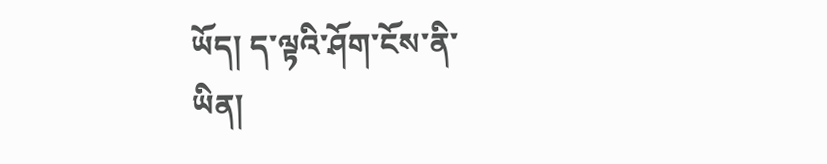ཡོད། ད་ལྟའི་ཤོག་ངོས་ནི་
ཡིན།